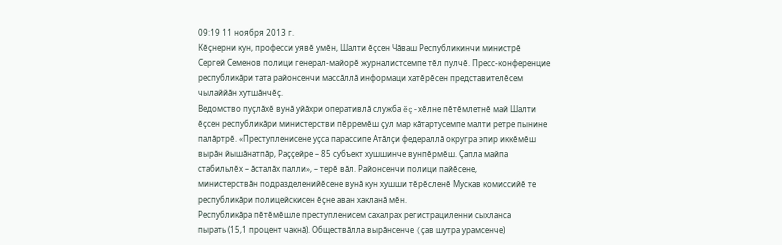09:19 11 ноября 2013 г.
Кĕçнерни кун, професси уявĕ умĕн, Шалти ĕçсен Чăваш Республикинчи министрĕ
Сергей Семенов полици генерал-майорĕ журналистсемпе тĕл пулчĕ. Пресс-конференцие
республикăри тата районсенчи массăллă информаци хатĕрĕсен представителĕсем
чылаййăн хутшăнчĕç.
Ведомство пуçлăхĕ вунă уйăхри оперативлă служба ĕç-хĕлне пĕтĕмлетнĕ май Шалти
ĕçсен республикăри министерстви пĕрремĕш çул мар кăтартусемпе малти ретре пынине
палăртрĕ. «Преступленисене уçса парассипе Атăлçи федераллă округра эпир иккĕмĕш
вырăн йышăнатпăр, Раççейре – 85 субъект хушшинче вунпĕрмĕш. Çапла майпа
стабильлĕх – ăсталăх палли», – терĕ вăл. Районсенчи полици пайĕсене,
министерствăн подразделенийĕсене вунă кун хушши тĕрĕсленĕ Мускав комиссийĕ те
республикăри полицейскисен ĕçне аван хакланă мĕн.
Республикăра пĕтĕмĕшле преступленисем сахалрах регистрациленни сыхланса
пырать (15,1 процент чакнă). Обществăлла вырăнсенче (çав шутра урамсенче)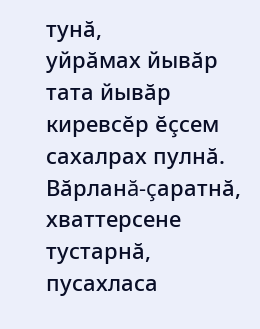тунă,
уйрăмах йывăр тата йывăр киревсĕр ĕçсем сахалрах пулнă. Вăрланă-çаратнă,
хваттерсене тустарнă, пусахласа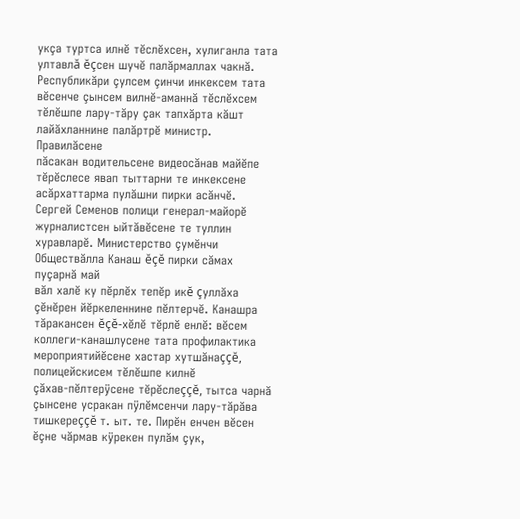укçа туртса илнĕ тĕслĕхсен, хулиганла тата
ултавлă ĕçсен шучĕ палăрмаллах чакнă.
Республикăри çулсем çинчи инкексем тата вĕсенче çынсем вилнĕ-аманнă тĕслĕхсем
тĕлĕшпе лару-тăру çак тапхăрта кăшт лайăхланнине палăртрĕ министр. Правилăсене
пăсакан водительсене видеосăнав майĕпе тĕрĕслесе явап тыттарни те инкексене
асăрхаттарма пулăшни пирки асăнчĕ.
Сергей Семенов полици генерал-майорĕ журналистсен ыйтăвĕсене те туллин
хуравларĕ. Министерство çумĕнчи Обществăлла Канаш ĕçĕ пирки сăмах пуçарнă май
вăл халĕ ку пĕрлĕх тепĕр икĕ çуллăха çĕнĕрен йĕркеленнине пĕлтерчĕ. Канашра
тăракансен ĕçĕ-хĕлĕ тĕрлĕ енлĕ: вĕсем коллеги-канашлусене тата профилактика
мероприятийĕсене хастар хутшăнаççĕ, полицейскисем тĕлĕшпе килнĕ
çăхав-пĕлтерÿсене тĕрĕслеççĕ, тытса чарнă çынсене усракан пÿлĕмсенчи лару-тăрăва
тишкереççĕ т. ыт. те. Пирĕн енчен вĕсен ĕçне чăрмав кÿрекен пулăм çук,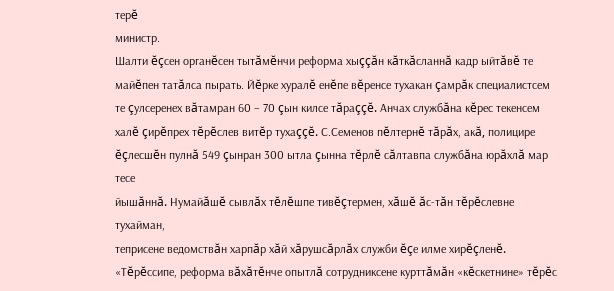терĕ
министр.
Шалти ĕçсен органĕсен тытăмĕнчи реформа хыççăн кăткăсланнă кадр ыйтăвĕ те
майĕпен татăлса пырать. Йĕрке хуралĕ енĕпе вĕренсе тухакан çамрăк специалистсем
те çулсеренех вăтамран 60 – 70 çын килсе тăраççĕ. Анчах службăна кĕрес текенсем
халĕ çирĕпрех тĕрĕслев витĕр тухаççĕ. С.Семенов пĕлтернĕ тăрăх, акă, полицире
ĕçлесшĕн пулнă 549 çынран 300 ытла çынна тĕрлĕ сăлтавпа службăна юрăхлă мар тесе
йышăннă. Нумайăшĕ сывлăх тĕлĕшпе тивĕçтермен, хăшĕ ăс-тăн тĕрĕслевне тухайман,
теприсене ведомствăн харпăр хăй хăрушсăрлăх служби ĕçе илме хирĕçленĕ.
«Тĕрĕссипе, реформа вăхăтĕнче опытлă сотрудниксене курттăмăн «кĕскетнине» тĕрĕс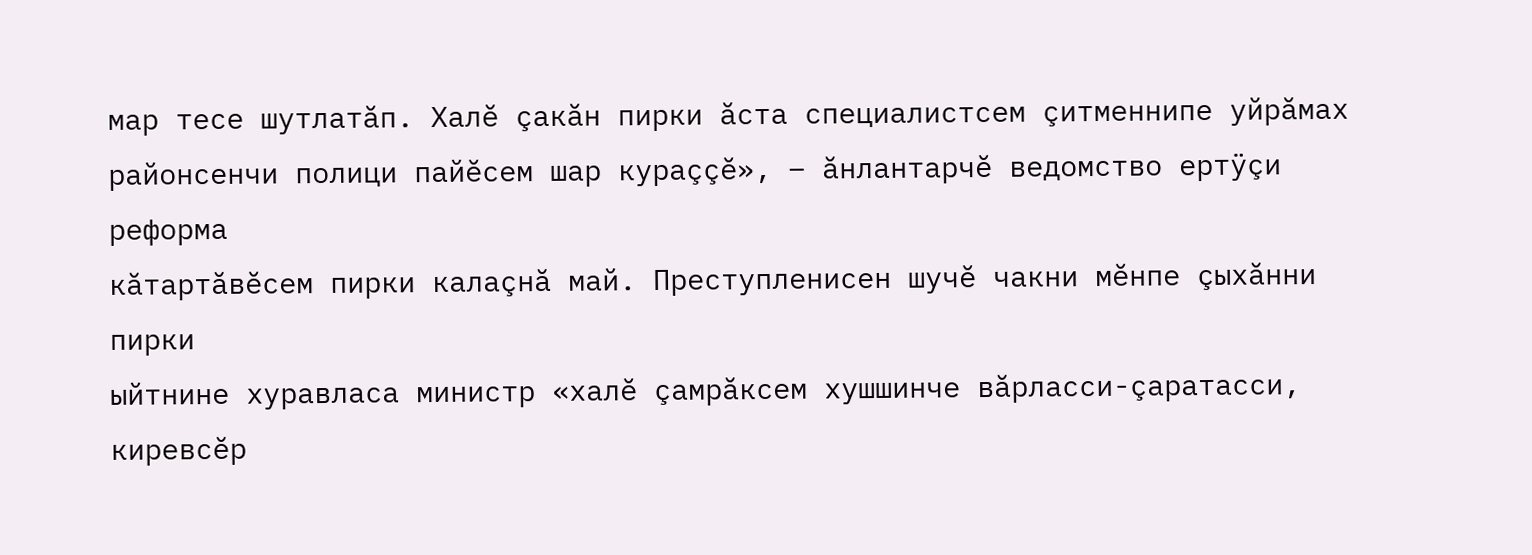мар тесе шутлатăп. Халĕ çакăн пирки ăста специалистсем çитменнипе уйрăмах
районсенчи полици пайĕсем шар кураççĕ», – ăнлантарчĕ ведомство ертÿçи реформа
кăтартăвĕсем пирки калаçнă май. Преступленисен шучĕ чакни мĕнпе çыхăнни пирки
ыйтнине хуравласа министр «халĕ çамрăксем хушшинче вăрласси-çаратасси, киревсĕр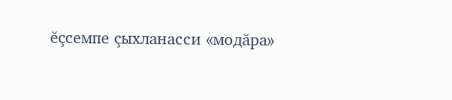ĕçсемпе çыхланасси «модăра»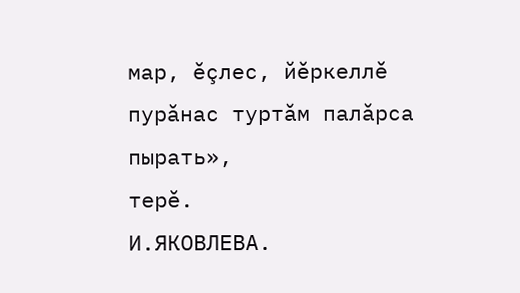мар, ĕçлес, йĕркеллĕ пурăнас туртăм палăрса пырать»,
терĕ.
И.ЯКОВЛЕВА.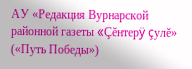АУ «Редакция Вурнарской районной газеты «Çĕнтерÿ çулĕ» («Путь Победы»)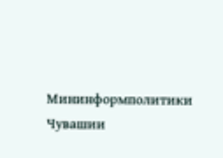Мининформполитики Чувашии